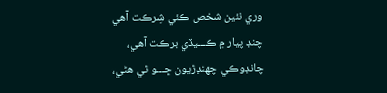وري نئين شخص ڪئي شِرڪت آهي
چنڊ پيار ۾ ڪـــيڏي برڪت آهي،
چانڊوڪي چهنڊڙيون ڇـــو ٿي هڻي،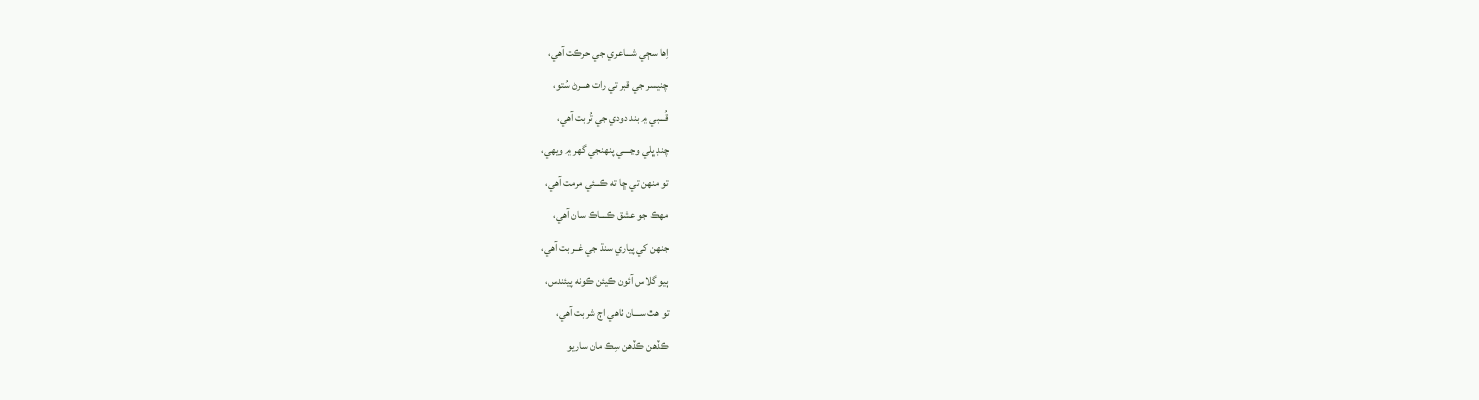اِها سڄي شـــاعري جي حرڪت آهي،
چنيسر جي قبر تي رات هـــرڻ سُتو،
قُـــبي ۾ بند دودي جي تُربت آهي،
چنڊ ڀلي وڃــــي پنهنجي گهر ۾ ويهي،
تو منهن تي ڇا ته ڪـــئي مرمت آهي،
مهڪ جو عشق ڪــــاڪ سان آهي،
جنهن کي پياري سنڌ جي غــربت آهي،
ٻيو گلاس آئون ڪيئن ڪونه پيئندس،
تو هٿ ســـان ٺاهي اڄ شربت آهي،
ڪڏهن ڪڏهن سِڪ مان ساريو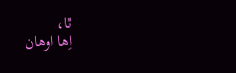ٿا،
اِها اوهان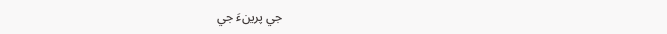جي پرينءَ جي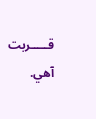قـــــربت آهي.